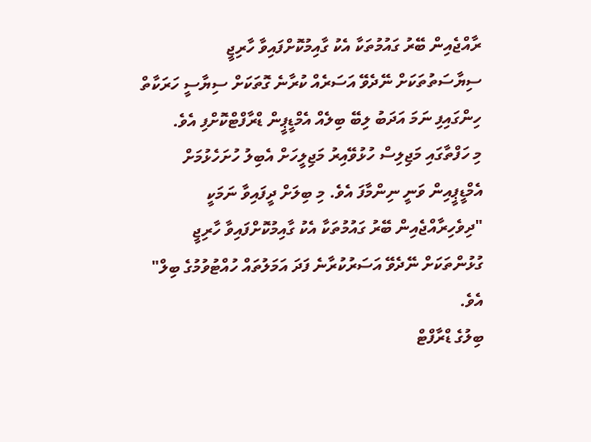ރާއްޖެއިން ބޭރު ގައުމުތަކާ އެކު ގާއިމުކޮށްފައިވާ ހާރިޖީ ސިޔާސަތުތަކަށް ނޭދެވޭ އަސަރެއް ކުރާނެ ގޮތަކަށް ސިޔާސީ ހަރަކާތް ހިންގައިފި ނަމަ އަދަބު ލިބޭ ބިލެއް އެމްޑީޕީން ޑްރާފްޓްކޮށްފި އެވެ.
މި ހަފްތާގައި މަޖިލިސް ހުޅުވޭއިރު މަޖިލީހަށް އެބިލު ހުށަހެޅުމަށް އެމްޑީޕީއިން ވަނީ ނިންމާފަ އެވެ. މި ބިލަށް ދީފައިވާ ނަމަކީ "ދިވެހިރާއްޖެއިން ބޭރު ގައުމުތަކާ އެކު ގާއިމުކޮށްފައިވާ ހާރިޖީ ގުޅުންތަކަށް ނޭދެވޭ އަސަރުކުރާނެ ފަދަ އަމަލުތައް ހުއްޓުވުމުގެ ބިލް" އެވެ.
ބިލުގެ ޑްރާފްޓް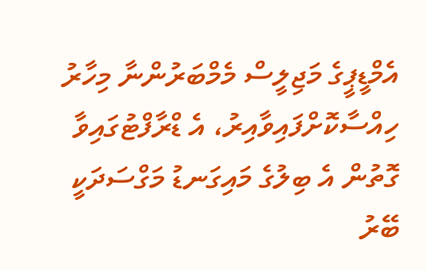އެމްޑީޕީގެ މަޖިލީސް މެމްބަރުންނާ މިހާރު ހިއްސާކޮށްފައިވާއިރު، އެ ޑްރާފްޓުގައިވާ ގޮތުން އެ ބިލުގެ މައިގަނޑު މަގްސަދަކީ ބޭރު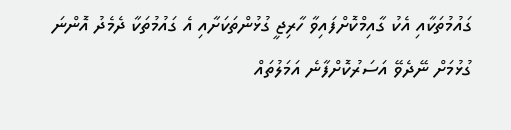ގައުމުތަކާއި އެކު ގާއިމްކޮށްފައިވާ ހާރިޖީ ގުޅުންތަކަށާއި އެ ގައުމުތަކާ ދެމެދު އޮންނަ ގުޅުމަށް ނޭދެވޭ އަސަރުކޮށްފާނެ އަމަލުތައް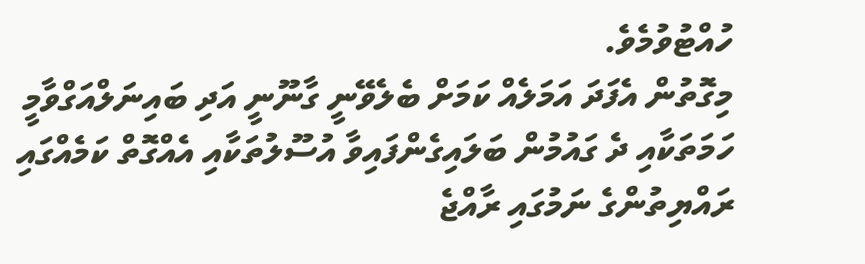ހުއްޓުވުމެވެ.
މިގޮތުން އެފަދަ އަމަލެއް ކަމަށް ބެލެވޭނީ ގާނޫނީ އަދި ބައިނަލްއަގްވާމީ ހަމަތަކާއި ދެ ގައުމުން ބަލައިގެންފައިވާ އުސޫލުތަކާއި އެއްގޮތް ކަމެއްގައި ރައްޔިތުންގެ ނަމުގައި ރާއްޖެ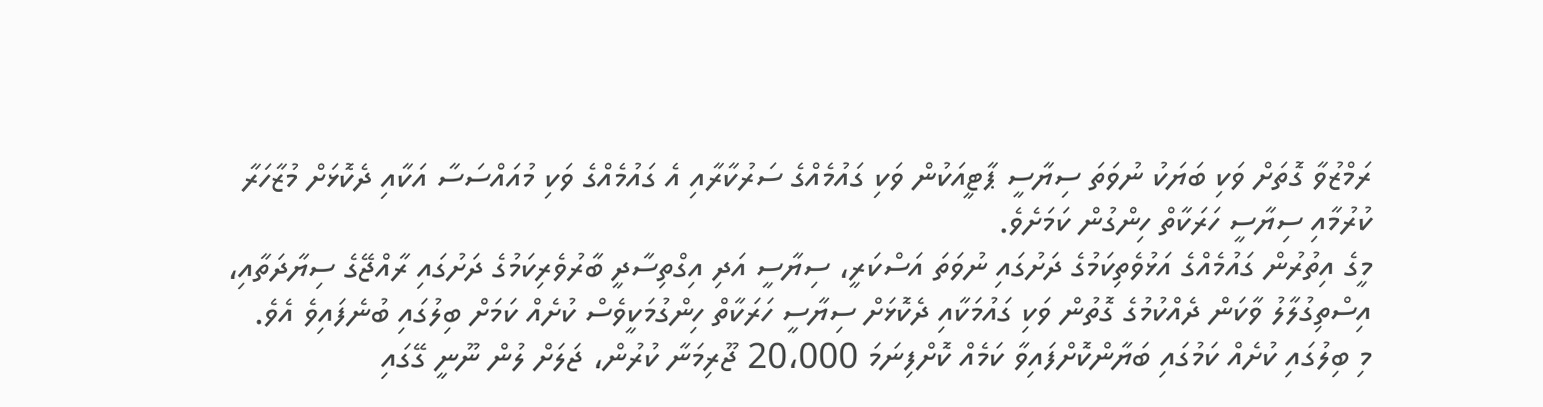ރަމްޒުވާ ގޮތަށް ވަކި ބަޔަކު ނުވަތަ ސިޔާސީ ޕާޓީއަކުން ވަކި ގައުމެއްގެ ސަރުކާރާއި އެ ގައުމެއްގެ ވަކި މުއައްސަސާ އަކާއި ދެކޮޅަށް މުޒާހަރާ ކުރުމާއި ސިޔާސީ ހަރަކާތް ހިންގުން ކަމަށެވެ.
މީގެ އިތުރުން ގައުމެއްގެ އަޅުވެތިކަމުގެ ދަށުގައި ނުވަތަ އަސްކަރީ، ސިޔާސީ އަދި އިގްތިސާދީ ބާރުވެރިކަމުގެ ދަށުގައި ރާއްޖޭގެ ސިޔާދަތާއި، އިސްތިގުލާލު ވާކަން ދެއްކުމުގެ ގޮތުން ވަކި ގައުމަކާއި ދެކޮޅަށް ސިޔާސީ ހަރަކާތް ހިންގުމަކީވެސް ކުށެއް ކަމަށް ބިލުގައި ބުނެފައިވެ އެވެ.
މި ބިލުގައި ކުށެއް ކަމުގައި ބަޔާންކޮށްފައިވާ ކަމެއް ކޮށްފިނަމަ 20،000 ޖޫރިމަނާ ކުރުން، ޖަލަށް ލުން ނޫނީ ގޭގައި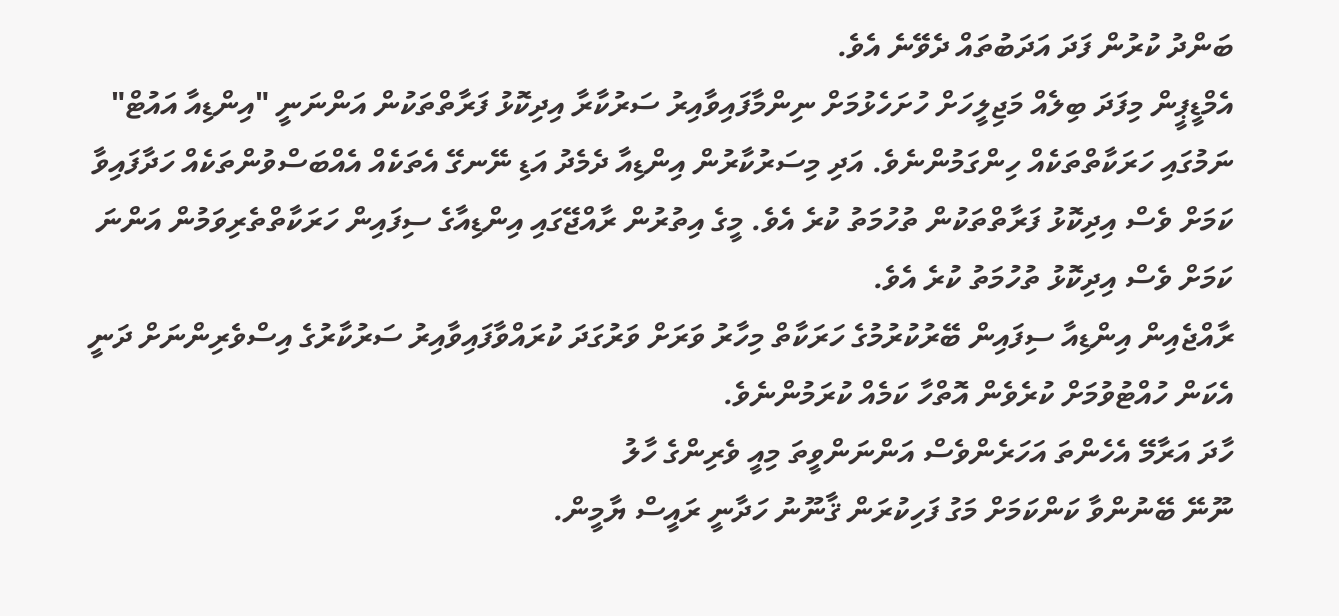ބަންދު ކުރުން ފަދަ އަދަބުތައް ދެވޭނެ އެވެ.
އެމްޑީޕީން މިފަދަ ބިލެއް މަޖިލީހަށް ހުށަހެޅުމަށް ނިންމާފައިވާއިރު ސަރުކާރާ އިދިކޮޅު ފަރާތްތަކުން އަންނަނީ "އިންޑިއާ އައުޓް" ނަމުގައި ހަރަކާތްތަކެއް ހިންގަމުންނެވެ. އަދި މިސަރުކާރުން އިންޑިއާ ދެމެދު އަޑި ނޭނގޭ އެތަކެއް އެއްބަސްވުންތަކެއް ހަދާފައިވާ ކަމަށް ވެސް އިދިކޮޅު ފަރާތްތަކުން ތުހުމަތު ކުރެ އެވެ. މީގެ އިތުރުން ރާއްޖޭގައި އިންޑިއާގެ ސިފައިން ހަރަކާތްތެރިވަމުން އަންނަ ކަމަށް ވެސް އިދިކޮޅު ތުހުމަތު ކުރެ އެވެ.
ރާއްޖެއިން އިންޑިއާ ސިފައިން ބޭރުކުރުމުގެ ހަރަކާތް މިހާރު ވަރަށް ވަރުގަދަ ކުރައްވާފައިވާއިރު ސަރުކާރުގެ އިސްވެރިންނަށް ދަނީ އެކަން ހުއްޓުވުމަށް ކުރެވެން އޮތްހާ ކަމެއް ކުރަމުންނެވެ.
ހާދަ އަރާމޭ އެހެންތަ އަހަރެންވެސް އަންނަންވީތަ މިއީ ވެރިންގެ ހާލު
ނޫނޭ ބޭނުންވާ ކަންކަމަށް މަގު ފަހިކުރަން ޤާނޫނު ހަދާނީ ރައީސް ޔާމީން.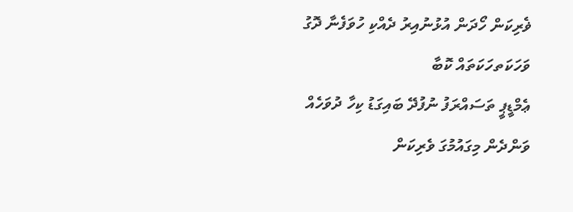ޥެރިކަން ހޯދަން އުޅުނުއިރު ދެއްކި ހުވަފެނާ ދޮގު ވަހަކަތހަކަތައް ކޮބާ
ޢެމްޑީޕީ ތަސައްރަފު ނުފުދޭ ބައިގަޑު ކިހާ ދުވަހެއް ވަންދެން މިގައުމުގަ ވެރިކަން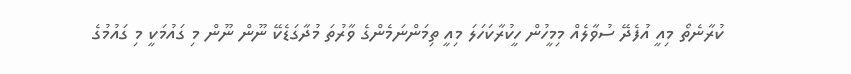ކުރާނެތޯ މިއީ އުފެދޭ ސުވާލެއް މިމީހުން ހީކުރާކަހަލަ މިއީ ތިމަންނަމެންގެ ވާރުތަ މުދާގަޑެކޭ ނޫން ނޫން މި ގައުމަކީ މި ގައުމުގެ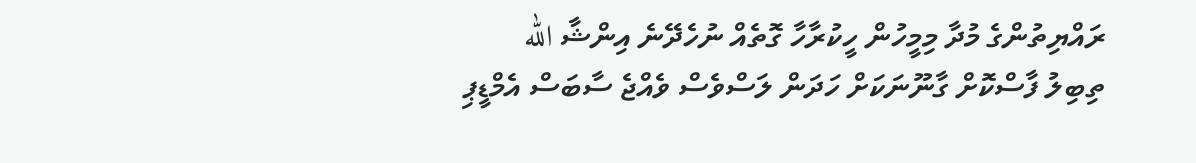ރައްޔިތުންގެ މުދާ މިމީހުން ހީކުރާހާ ގޮތެއް ނުހެދޭނެ އިންޝާ الله
ތިބިލު ފާސްކޮށް ގާނޫނަކަށް ހަދަން ލަސްވެސް ވެއްޖެ ސާބަސް އެމްޑީޕި